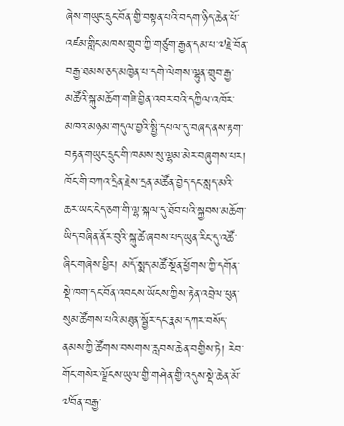ཞེས་གཡུང་དྲུང་བོན་གྱི་བསྟན་པའི་བདག་ཉིད་ཆེན་པོ་འཛམ་གླིང་མཁས་གྲུབ་ཀྱི་གཙུག་རྒྱན་དམ་པ་༧རྗེ་བོན་བརྒྱ་ཐམས་ཅད་མཁྱེན་པ་དགེ་ལེགས་ལྷུན་གྲུབ་རྒྱ་མཚོའི་སྐུ་མཆོག་གཟི་བྱིན་འབར་བའི་དཀྱིལ་འཁོར་མཁའ་མཉམ་གདུལ་བྱའི་སྤྱི་དཔལ་དུ་བཞད་ནས་རྟག་བརྟན་གཡུང་དྲུང་གི་ཁམས་སུ་ལྷམ་མེར་བཞུགས་པར། ཁོང་གི་བཀའ་དྲིན་རྗེས་དྲན་མཚོན་བྱེད་དང་སླད་མའི་ཆར་ཡང་ངེད་ཅག་གི་ལྷ་སྐལ་དུ་ཐོབ་པའི་སྐྱབས་མཆོག་ཡིད་བཞིན་ནོར་བུའི་སྐུ་ཚེ་ཞབས་པད་ཡུན་རིང་དུ་འཚོ་ཞིང་གཞེས་ཕྱིར། མདོ་སྨད་མཚོ་སྔོན་ཕྱོགས་ཀྱི་དགོན་སྡེ་ཁག་དང་བོན་འབངས་ཡོངས་ཀྱིས་རྟེན་འབྲེལ་ཕུན་སུམ་ཚོགས་པའི་མཐུན་སྦྱོར་དང་རྣམ་དཀར་བསོད་ནམས་ཀྱི་ཚོགས་བསགས་རླབས་ཆེན་བགྱིས་ཏེ། རེབ་གོང་གསེར་ལྗོངས་ཡུལ་གྱི་གཤེན་གྱི་འདུས་སྡེ་ཆེན་མོ་༧བོན་བརྒྱ་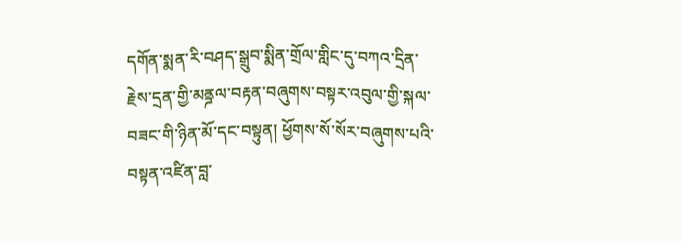དགོན་སྨན་རི་བཤད་སྒྲུབ་སྨིན་གྲོལ་གླིང་དུ་བཀའ་དྲིན་རྗེས་དྲན་གྱི་མནྜལ་བརྟན་བཞུགས་བསྟར་འབུལ་གྱི་སྐལ་བཟང་གི་ཉིན་མོ་དང་བསྟུན། ཕྱོགས་སོ་སོར་བཞུགས་པའི་བསྟན་འཛིན་བླ་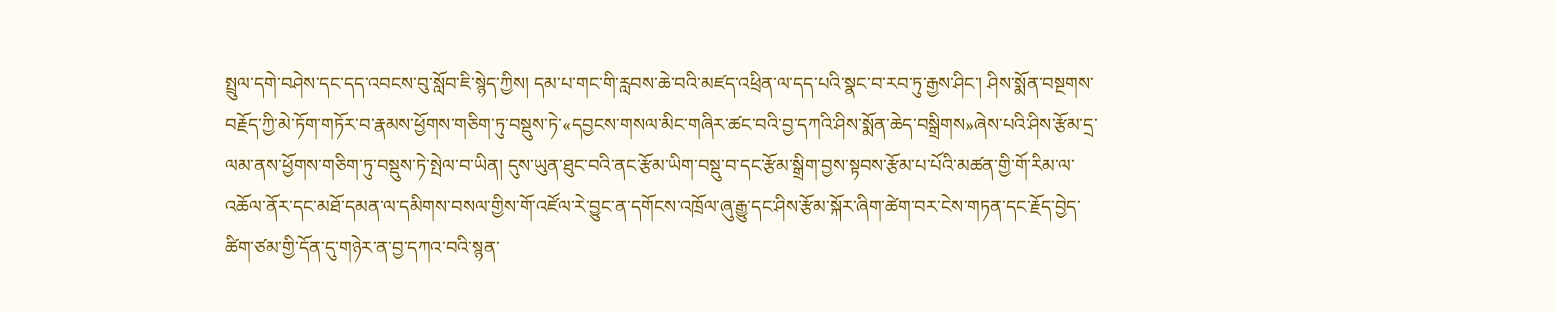སྤྲུལ་དགེ་བཤེས་དང་དད་འབངས་བུ་སློབ་ཇི་སྙེད་ཀྱིས། དམ་པ་གང་གི་རླབས་ཆེ་བའི་མཛད་འཕྲིན་ལ་དད་པའི་སྣང་བ་རབ་ཏུ་རྒྱས་ཤིང་། ཤིས་སྨོན་བསྔགས་བརྗོད་ཀྱི་མེ་ཏོག་གཏོར་བ་རྣམས་ཕྱོགས་གཅིག་ཏུ་བསྡུས་ཏེ་«དབྱངས་གསལ་མིང་གཞིར་ཚང་བའི་བྱ་དཀའི་ཤིས་སྨོན་ཆེད་བསྒྲིགས»ཞེས་པའི་ཤིས་རྩོམ་དྲ་ལམ་ནས་ཕྱོགས་གཅིག་ཏུ་བསྡུས་ཏེ་སྤེལ་བ་ཡིན། དུས་ཡུན་ཐུང་བའི་ནང་རྩོམ་ཡིག་བསྡུ་བ་དང་རྩོམ་སྒྲིག་བྱས་སྟབས་རྩོམ་པ་པོའི་མཚན་གྱི་གོ་རིམ་ལ་འཆོལ་ནོར་དང་མཐོ་དམན་ལ་དམིགས་བསལ་གྱིས་གོ་འཛོལ་རེ་བྱུང་ན་དགོངས་འཁྲོལ་ཞུ་རྒྱུ་དང་ཤིས་རྩོམ་སྐོར་ཞིག་ཚེག་བར་ངེས་གཏན་དང་རྗོད་བྱེད་ཚིག་ཙམ་གྱི་དོན་དུ་གཉེར་ན་བྱ་དཀའ་བའི་སྙན་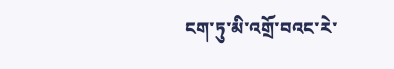ངག་ཏུ་མི་འགྲོ་བའང་རེ་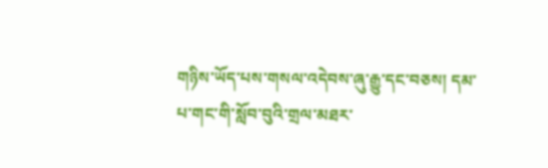གཉིས་ཡོད་པས་གསལ་འདེབས་ཞུ་རྒྱུ་དང་བཅས། དམ་པ་གང་གི་སློབ་བུའི་གྲལ་མཐར་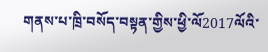གནས་པ་ཁྲི་བསོད་བསྟན་གྱིས་ཕྱི་ལོ2017ལོའི་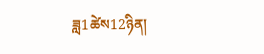ཟླ1ཚེས12ཉིན།